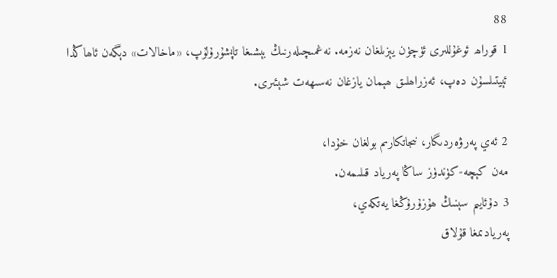88
1 قوراھ ئوغۇللىرى ئۈچۈن يېزىلغان نەزمە. نەغمىچىلەرنىڭ بېشىغا تاپشۇرۇلۇپ، «ماخالات» دېگەن ئاھاڭدا ئېيتىلسۇن دەپ، ئەزراھلىق ھېمان يازغان نەسىھەت شېئىرى.

2 ئەي پەرۋەردىگار، نىجاتكارىم بولغان خۇدا،
مەن كېچە-كۈندۈز ساڭا پەرياد قىلىمەن.
3 دۇئايىم سېنىڭ ھۇزۇرۇڭغا يەتكەي،
پەريادىمغا قۇلاق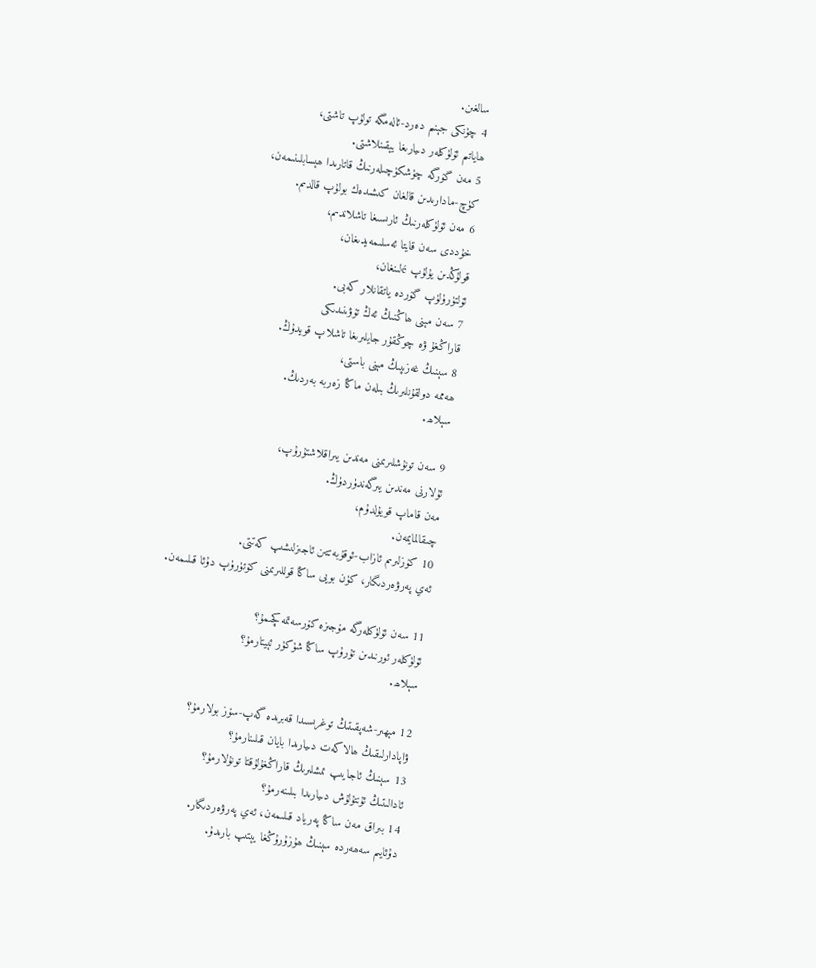سالغىن.
4 چۈنكى جېنىم دەرد-ئالەمگە تولۇپ تاشتى،
ھاياتىم ئۆلۈكلەر دىيارىغا يېقىنلاشتى.
5 مەن گۆرگە چۈشكۈچىلەرنىڭ قاتارىدا ھېسابلىنىمەن،
كۈچ-مادارىدىن قالغان كىشىدەك بولۇپ قالدىم.
6 مەن ئۆلۈكلەرنىڭ ئارىسىغا تاشلاندىم،
خۇددى سەن قايتا ئەسلىمەيدىغان،
قولۇڭدىن يۇلۇپ éلىنغان،
ئۆلتۈرۈلۈپ گۆردە ياتقانلار كەبى.
7 سەن مېنى ھاڭنىڭ ئەڭ تۆۋىنىدىكى
قاراڭغۇ ۋە چوڭقۇر جايلىرىغا تاشلاپ قويدۇڭ.
8 سېنىڭ غەزىپىڭ مېنى باستى،
ھەممە دولقۇنلىرىڭ بىلەن ماڭا زەربە بەردىڭ.
سېلاھ.

9 سەن تونۇشلىرىمنى مەندىن يىراقلاشتۇرۇپ،
ئۇلارنى مەندىن يىرگەندۈردۈڭ.
مەن قاماپ قويۇلدۇم،
چىقالمايمەن.
10 كۆزلىرىم ئازاب-ئوقۇبەتتىن ئاجىزلىشىپ كەتتى.
ئەي پەرۋەردىگار، كۈن بويى ساڭا قوللىرىمنى كۆتۈرۈپ دۇئا قىلىمەن.

11 سەن ئۆلۈكلەرگە مۆجىزە كۆرسەتمەكچىمۇ؟
ئۆلۈكلەر ئورنىدىن تۇرۇپ ساڭا شۈكۈر ئېيتارمۇ؟
سېلاھ.

12 مېھىر-شەپقىتىڭ توغرىسىدا قەبرىدە گەپ-سۆز بولارمۇ؟
ۋاپادارلىقىڭ ھالاكەت دىيارىدا بايان قىلىنارمۇ؟
13 سېنىڭ ئاجايىپ ئىشلىرىڭ قاراڭغۇلۇقتا تونۇلارمۇ؟
ئادالىتىڭ ئۇنتۇلۇش دىيارىدا بىلىنەرمۇ؟
14 بىراق مەن ساڭا پەرياد قىلىمەن، ئەي پەرۋەردىگار.
دۇئايىم سەھەردە سېنىڭ ھۇزۇرۇڭغا يېتىپ بارىدۇ.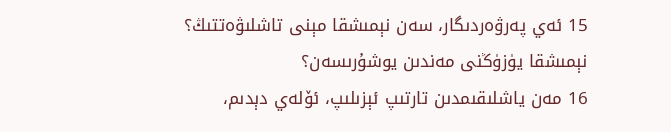15 ئەي پەرۋەردىگار، سەن نېمىشقا مېنى تاشلىۋەتتىڭ؟
نېمىشقا يۈزۈڭنى مەندىن يوشۇرىسەن؟
16 مەن ياشلىقىمدىن تارتىپ ئېزىلىپ، ئۆلەي دېدىم،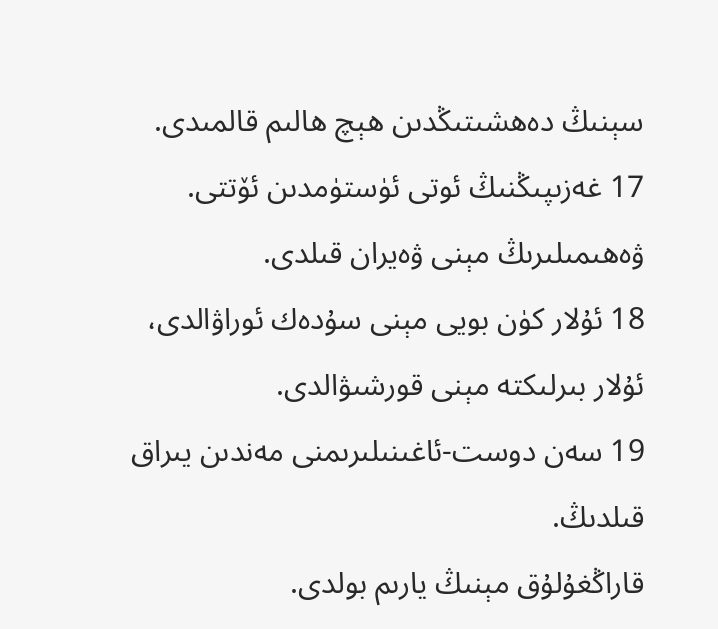سېنىڭ دەھشىتىڭدىن ھېچ ھالىم قالمىدى.
17 غەزىپىڭنىڭ ئوتى ئۈستۈمدىن ئۆتتى.
ۋەھىمىلىرىڭ مېنى ۋەيران قىلدى.
18 ئۇلار كۈن بويى مېنى سۇدەك ئوراۋالدى،
ئۇلار بىرلىكتە مېنى قورشىۋالدى.
19 سەن دوست-ئاغىنىلىرىمنى مەندىن يىراق قىلدىڭ.
قاراڭغۇلۇق مېنىڭ يارىم بولدى.